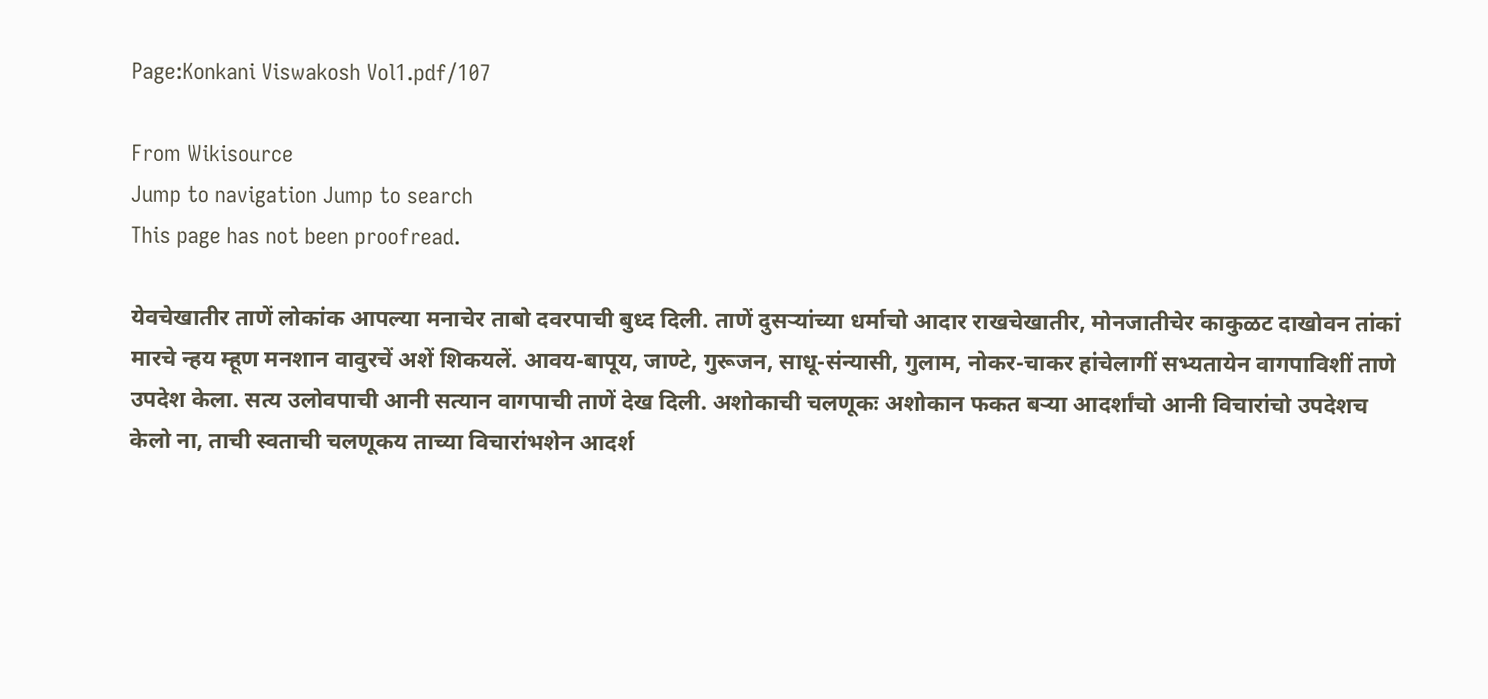Page:Konkani Viswakosh Vol1.pdf/107

From Wikisource
Jump to navigation Jump to search
This page has not been proofread.

येवचेखातीर ताणें लोकांक आपल्या मनाचेर ताबो दवरपाची बुध्द दिली. ताणें दुसऱ्यांच्या धर्माचो आदार राखचेखातीर, मोनजातीचेर काकुळट दाखोवन तांकां मारचे न्हय म्हूण मनशान वावुरचें अशें शिकयलें. आवय-बापूय, जाण्टे, गुरूजन, साधू-संन्यासी, गुलाम, नोकर-चाकर हांचेलागीं सभ्यतायेन वागपाविशीं ताणे उपदेश केला. सत्य उलोवपाची आनी सत्यान वागपाची ताणें देख दिली. अशोकाची चलणूकः अशोकान फकत बऱ्या आदर्शांचो आनी विचारांचो उपदेशच केलो ना, ताची स्वताची चलणूकय ताच्या विचारांभशेन आदर्श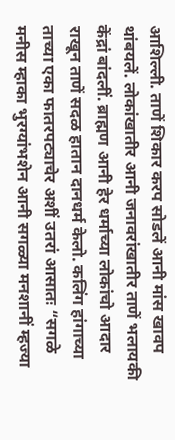आशिल्ली. ताणें शिकार करप सोडलें आनी मांस खावप थांबयलें. लोकांखातीर आनी जनावरांखातीर ताणें भलायकी केंद्रां बांदलीं. ब्राह्मण आनी हेर धर्माच्या लोकांचो आदार राखून ताणें सदळ हातान दानधर्म केलो. कलिंग हांगाच्या ताच्या एका फातरपट्याचेर अशीं उतरां आसातः “सगळे मनीस म्हाका भुरग्यांभशेन आनी सगळ्या मनशानीं म्हज्या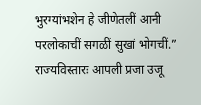भुरग्यांभशेन हे जीणेतलीं आनी परलोकाचीं सगळीं सुखां भोगचीं.” राज्यविस्तारः आपली प्रजा उजू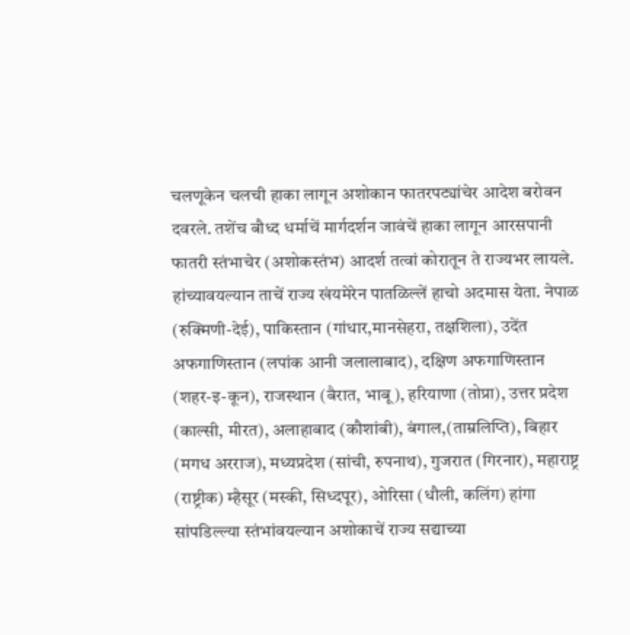चलणूकेन चलची हाका लागून अशोकान फातरपट्यांचेर आदेश बरोवन दवरले. तशेंच बौध्द धर्माचें मार्गदर्शन जावंचें हाका लागून आरसपानी फातरी स्तंभाचेर (अशोकस्तंभ) आदर्श तत्वां कोरातून ते राज्यभर लायले. हांच्यावयल्यान ताचें राज्य खंयमेरेन पातळिल्लें हाचो अदमास येता. नेपाळ (रुक्मिणी-देई), पाकिस्तान (गांधार,मानसेहरा, तक्षशिला), उदेंत अफगाणिस्तान (लपांक आनी जलालाबाद), दक्षिण अफगाणिस्तान (शहर-इ-कून), राजस्थान (बैरात, भाबू), हरियाणा (तोप्रा), उत्तर प्रदेश (काल्सी, मीरत), अलाहाबाद (कौशांबी), बंगाल,(ताम्रलिप्ति), बिहार (मगध अरराज), मध्यप्रदेश (सांची, रुपनाथ), गुजरात (गिरनार), महाराष्ट्र (राष्ट्रीक) म्हैसूर (मस्की, सिध्दपूर), ओरिसा (धौली, कलिंग) हांगा सांपडिल्ल्या स्तंभांवयल्यान अशोकाचें राज्य सद्याच्या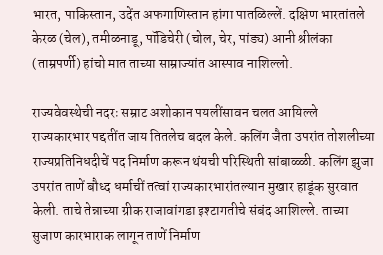भारत, पाकिस्तान, उदेंत अफगाणिस्तान हांगा पातळिल्लें. दक्षिण भारतांतले केरळ (चेल), तमीळनाडू, पॉडिचेरी (चोल, चेर, पांड्य) आनी श्रीलंका (ताम्रपर्णी) हांचो मात ताच्या साम्राज्यांत आस्पाव नाशिल्लो.

राज्यवेवस्थेची नदरः सम्राट अशोकान पयलींसावन चलत आयिल्ले राज्यकारभार पद्दतींत जाय तितलेच बदल केले. कलिंग जैता उपरांत तोशलीच्या राज्यप्रतिनिधदीचें पद निर्माण करून थंयची परिस्थिती सांबाळ्ळी. कलिंग झुजा उपरांत ताणें बौध्द धर्माचीं तत्वां राज्यकारभारांतल्यान मुखार हाडूंक सुरवात केली. ताचे तेन्नाच्या ग्रीक राजावांगडा इश्टागतीचे संबंद आशिल्ले. ताच्या सुजाण कारभाराक लागून ताणें निर्माण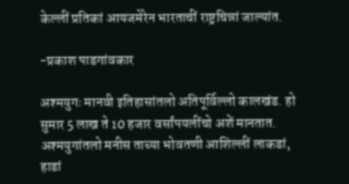केल्लीं प्रतिकां आयजमेरेन भारताचीं राष्ट्रचिन्नां जाल्यांत.

-प्रकाश पाडगांवकार

अश्मयुगः मानवी इतिहासांतलो अतिपूर्विल्लो कालखंड. हो सुमार 5 लाख ते 10 हजार वर्सांपयलींचो अशें मानतात. अश्मयुगांतलो मनीस ताच्या भोवतणी आशिल्लीं लाकडां, हाडां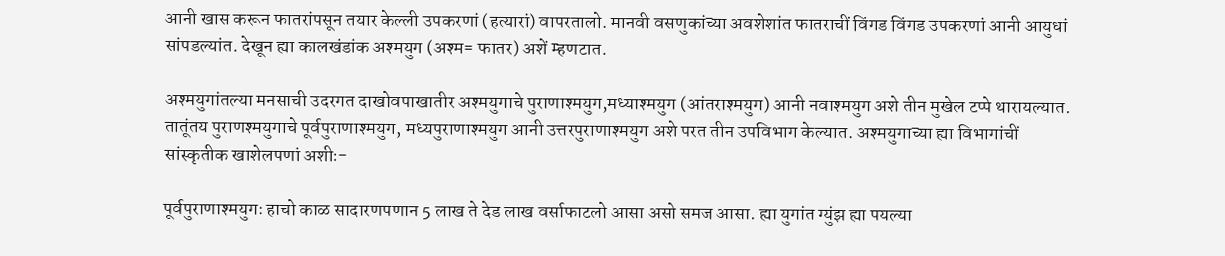आनी खास करून फातरांपसून तयार केल्ली उपकरणां (हत्यारां) वापरतालो. मानवी वसणुकांच्या अवशेशांत फातराचीं विंगड विंगड उपकरणां आनी आयुधां सांपडल्यांत. देखून ह्या कालखंडांक अश्मयुग (अश्म= फातर) अशें म्हणटात.

अश्मयुगांतल्या मनसाची उदरगत दाखोवपाखातीर अश्मयुगाचे पुराणाश्मयुग,मध्याश्मयुग (आंतराश्मयुग) आनी नवाश्मयुग अशे तीन मुखेल टप्पे थारायल्यात. तातूंतय पुराणश्मयुगाचे पूर्वपुराणाश्मयुग, मध्यपुराणाश्मयुग आनी उत्तरपुराणाश्मयुग अशे परत तीन उपविभाग केल्यात. अश्मयुगाच्या ह्या विभागांचीं सांस्कृतीक खाशेलपणां अशीः-

पूर्वपुराणाश्मयुगः हाचो काळ सादारणपणान 5 लाख ते देड लाख वर्साफाटलो आसा असो समज आसा. ह्या युगांत ग्युंझ ह्या पयल्या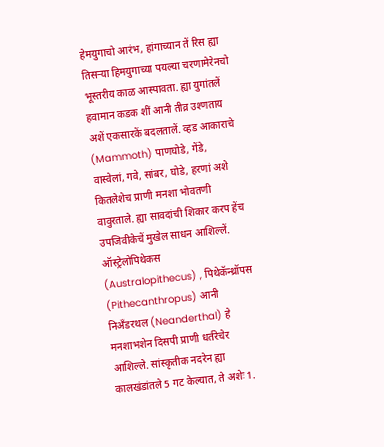हेमयुगाचो आरंभ, हांगाच्यान तें रिस ह्या तिसऱ्या हिमयुगाच्या पयल्या चरणामेरेनचो भूस्तरीय काळ आस्पावता. ह्या युगांतलें हवामान कडक शीं आनी तीव्र उश्णताय अशें एकसारकें बदलतालें. व्हड आकाराचे (Mammoth) पाणघोडे, गेंडे, वास्वेलां, गवे, सांबर, घोडे, हरणां अशे कितलेशेच प्राणी मनशा भोवतणी वावुरताले. ह्या सावदांची शिकार करप हेंच उपजिवीकेचें मुखेल साधन आशिल्लें. ऑस्ट्रेलोपिथेकस (Australopithecus) , पिथेकॅन्थ्रॉपस (Pithecanthropus) आनी निअँडरथल (Neanderthal) हे मनशाभशेन दिसपी प्राणी धर्तरेचेर आशिल्ले. सांस्कृतीक नदरेन ह्या कालखंडांतले 5 गट केल्यात, ते अशेः 1.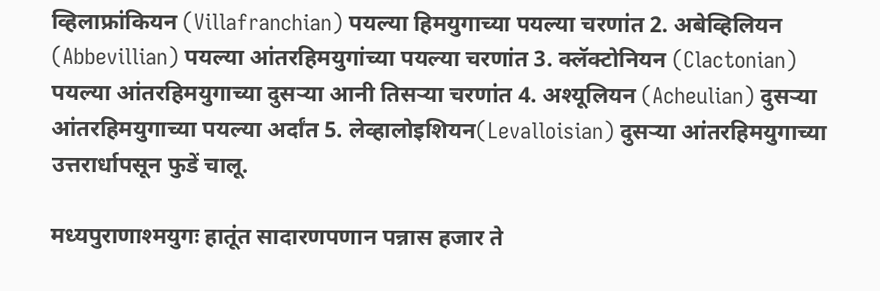व्हिलाफ्रांकियन (Villafranchian) पयल्या हिमयुगाच्या पयल्या चरणांत 2. अबेव्हिलियन (Abbevillian) पयल्या आंतरहिमयुगांच्या पयल्या चरणांत 3. क्लॅक्टोनियन (Clactonian) पयल्या आंतरहिमयुगाच्या दुसऱ्या आनी तिसऱ्या चरणांत 4. अश्यूलियन (Acheulian) दुसऱ्या आंतरहिमयुगाच्या पयल्या अर्दांत 5. लेव्हालोइशियन(Levalloisian) दुसऱ्या आंतरहिमयुगाच्या उत्तरार्धापसून फुडें चालू.

मध्यपुराणाश्मयुगः हातूंत सादारणपणान पन्नास हजार ते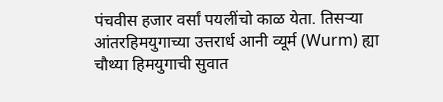पंचवीस हजार वर्सां पयलींचो काळ येता. तिसऱ्या आंतरहिमयुगाच्या उत्तरार्ध आनी व्यूर्म (Wurm) ह्या चौथ्या हिमयुगाची सुवात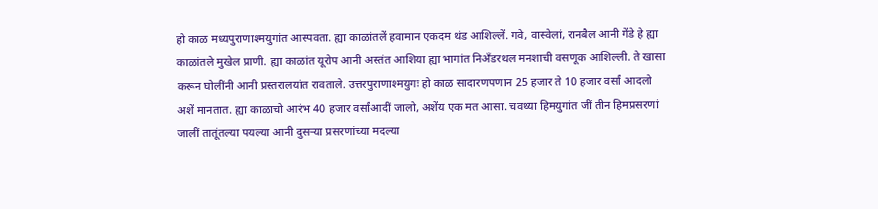हो काळ मध्यपुराणाश्मयुगांत आस्पवता. ह्या काळांतलें हवामान एकदम थंड आशिल्लें. गवे, वास्वेलां, रानबैल आनी गेंडे हे ह्या काळांतले मुखेल प्राणी. ह्या काळांत यूरोप आनी अस्तंत आशिया ह्या भागांत निअँडरथल मनशाची वसणूक आशिल्ली. ते खासा करून घोलींनी आनी प्रस्तरालयांत रावताले. उत्तरपुराणाश्मयुगः हो काळ सादारणपणान 25 हजार ते 10 हजार वर्सां आदलो अशें मानतात. ह्या काळाचो आरंभ 40 हजार वर्सांआदीं जालो, अशेंय एक मत आसा. चवथ्या हिमयुगांत जीं तीन हिमप्रसरणां जालीं तातूंतल्या पयल्या आनी दुसऱ्या प्रसरणांच्या मदल्या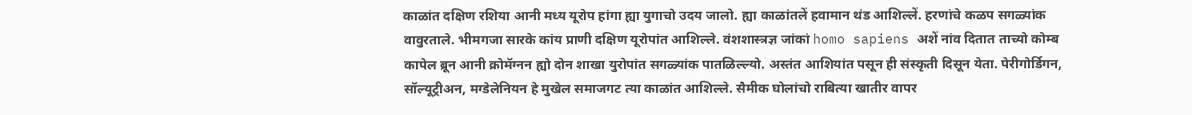काळांत दक्षिण रशिया आनी मध्य यूरोप हांगा ह्या युगाचो उदय जालो. ह्या काळांतलें हवामान थंड आशिल्लें. हरणांचे कळप सगळ्यांक वावुरताले. भीमगजा सारके कांय प्राणी दक्षिण यूरोपांत आशिल्ले. वंशशास्त्रज्ञ जांकां homo sapiens अशें नांव दितात ताच्यो कोम्ब कापेल ब्रून आनी क्रोमॅग्नन ह्यो दोन शाखा युरोपांत सगळ्यांक पातळिल्ल्यो. अस्तंत आशियांत पसून ही संस्कृती दिसून येता. पेरीगोर्डिगन, सॉल्यूट्रीअन, मग्डेलेनियन हे मुखेल समाजगट त्या काळांत आशिल्ले. सैमीक घोलांचो राबित्या खातीर वापर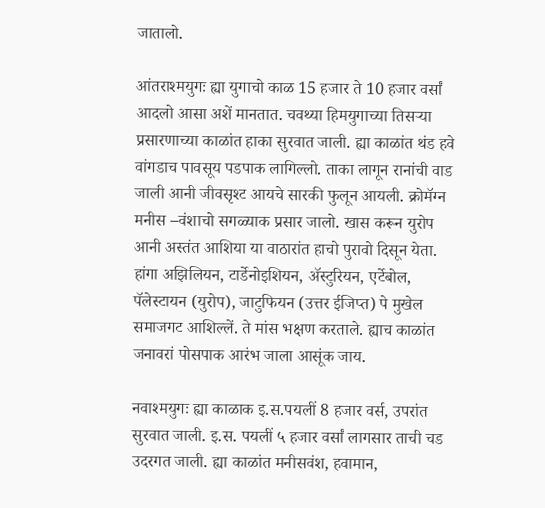जातालो.

आंतराश्मयुगः ह्या युगाचो काळ 15 हजार ते 10 हजार वर्सां आदलो आसा अशें मानतात. चवथ्या हिमयुगाच्या तिसऱ्या प्रसारणाच्या काळांत हाका सुरवात जाली. ह्या काळांत थंड हवे वांगडाच पावसूय पडपाक लागिल्लो. ताका लागून रानांची वाड जाली आनी जीवसृश्ट आयचे सारकी फुलून आयली. क्रोमॅग्न मनीस –वंशाचो सगळ्याक प्रसार जालो. खास करून युरोप आनी अस्तंत आशिया या वाठारांत हाचो पुरावो दिसून येता. हांगा अझिलियन, टार्डेनोइशियन, ॲस्टुरियन, एर्टेबोल, पॅलेस्टायन (युरोप), जाटुफियन (उत्तर ईजिप्त) पे मुखेल समाजगट आशिल्लें. ते मांस भक्षण करताले. ह्याच काळांत जनावरां पोसपाक आरंभ जाला आसूंक जाय.

नवाश्मयुगः ह्या काळाक इ.स.पयलीं 8 हजार वर्स, उपरांत सुरवात जाली. इ.स. पयलीं ५ हजार वर्सां लागसार ताची चड उदरगत जाली. ह्या काळांत मनीसवंश, हवामान,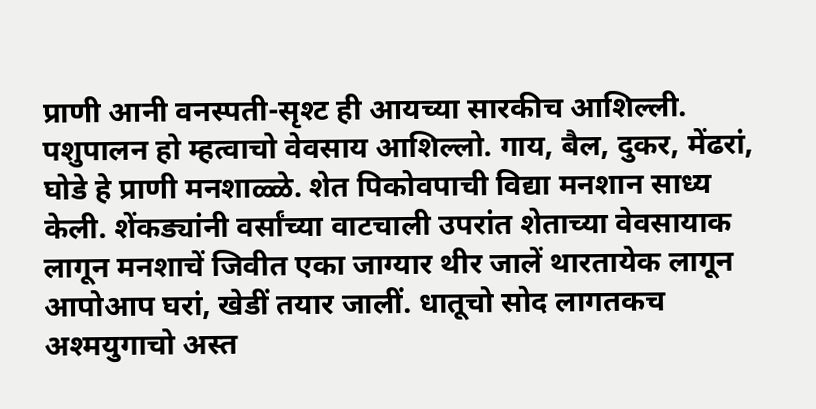प्राणी आनी वनस्पती-सृश्ट ही आयच्या सारकीच आशिल्ली. पशुपालन हो म्हत्वाचो वेवसाय आशिल्लो. गाय, बैल, दुकर, मेंढरां, घोडे हे प्राणी मनशाळ्ळे. शेत पिकोवपाची विद्या मनशान साध्य केली. शेंकड्यांनी वर्सांच्या वाटचाली उपरांत शेताच्या वेवसायाक लागून मनशाचें जिवीत एका जाग्यार थीर जालें थारतायेक लागून आपोआप घरां, खेडीं तयार जालीं. धातूचो सोद लागतकच अश्मयुगाचो अस्त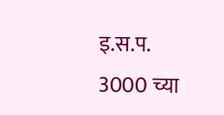इ.स.प. 3000 च्या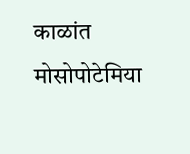काळांत मोसोपोटेमिया